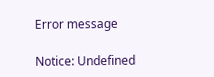Error message

Notice: Undefined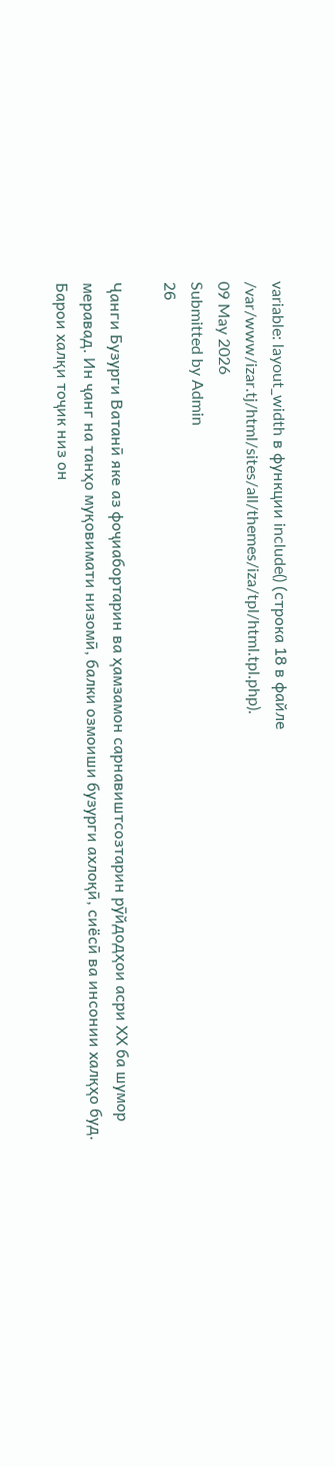variable: layout_width в функции include() (строка 18 в файле /var/www/izar.tj/html/sites/all/themes/iza/tpl/html.tpl.php).
09 May 2026
Submitted by Admin
26

Ҷанги Бузурги Ватанӣ яке аз фоҷиабортарин ва ҳамзамон сарнавиштсозтарин рӯйдодҳои асри XX ба шумор меравад. Ин ҷанг на танҳо муқовимати низомӣ, балки озмоиши бузурги ахлоқӣ, сиёсӣ ва инсонии халқҳо буд. Барои халқи тоҷик низ он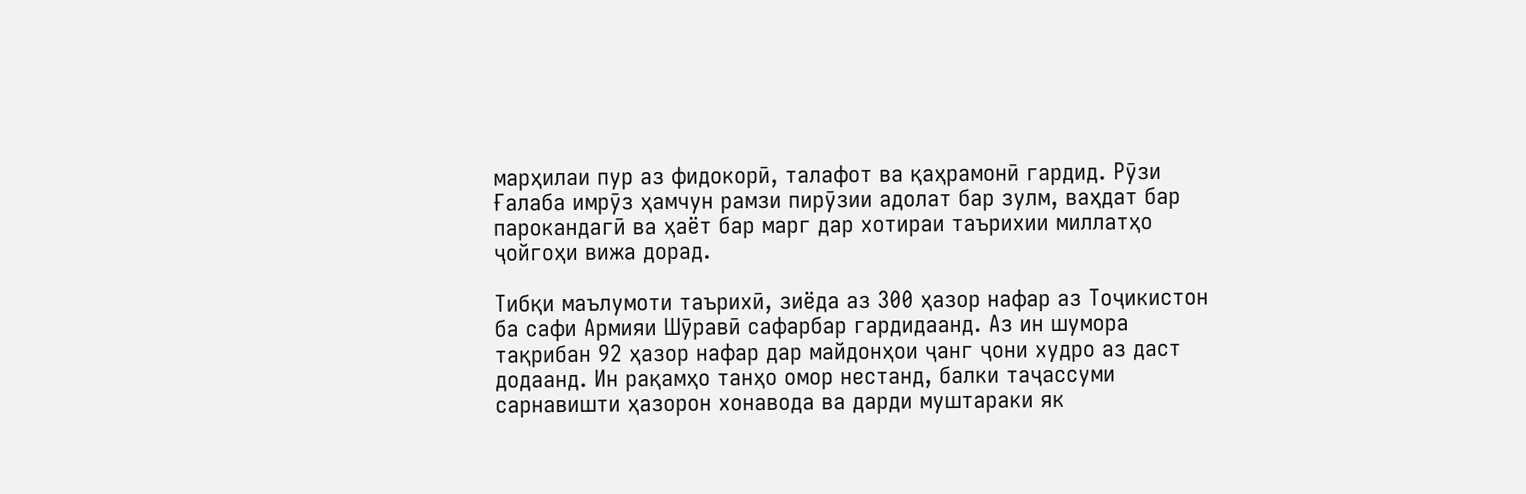марҳилаи пур аз фидокорӣ, талафот ва қаҳрамонӣ гардид. Рӯзи Ғалаба имрӯз ҳамчун рамзи пирӯзии адолат бар зулм, ваҳдат бар парокандагӣ ва ҳаёт бар марг дар хотираи таърихии миллатҳо ҷойгоҳи вижа дорад.

Тибқи маълумоти таърихӣ, зиёда аз 300 ҳазор нафар аз Тоҷикистон ба сафи Армияи Шӯравӣ сафарбар гардидаанд. Аз ин шумора тақрибан 92 ҳазор нафар дар майдонҳои ҷанг ҷони худро аз даст додаанд. Ин рақамҳо танҳо омор нестанд, балки таҷассуми сарнавишти ҳазорон хонавода ва дарди муштараки як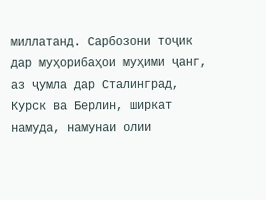миллатанд. Сарбозони тоҷик дар муҳорибаҳои муҳими ҷанг, аз ҷумла дар Сталинград, Курск ва Берлин, ширкат намуда, намунаи олии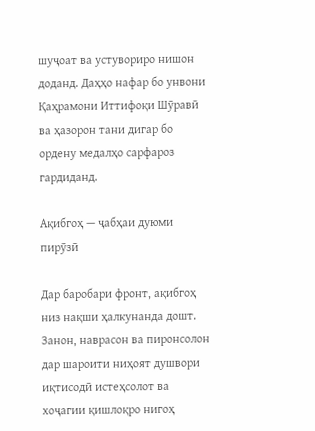шуҷоат ва устувориро нишон доданд. Даҳҳо нафар бо унвони Қаҳрамони Иттифоқи Шӯравӣ ва ҳазорон тани дигар бо ордену медалҳо сарфароз гардиданд.

Ақибгоҳ — ҷабҳаи дуюми пирӯзӣ

Дар баробари фронт, ақибгоҳ низ нақши ҳалкунанда дошт. Занон, наврасон ва пиронсолон дар шароити ниҳоят душвори иқтисодӣ истеҳсолот ва хоҷагии қишлоқро нигоҳ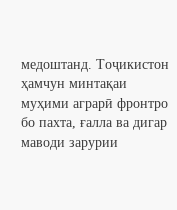медоштанд. Тоҷикистон ҳамчун минтақаи муҳими аграрӣ фронтро бо пахта, ғалла ва дигар маводи зарурии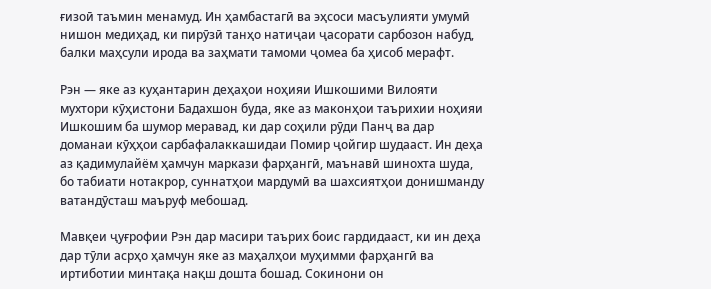ғизоӣ таъмин менамуд. Ин ҳамбастагӣ ва эҳсоси масъулияти умумӣ нишон медиҳад, ки пирӯзӣ танҳо натиҷаи ҷасорати сарбозон набуд, балки маҳсули ирода ва заҳмати тамоми ҷомеа ба ҳисоб мерафт.

Рэн — яке аз куҳантарин деҳаҳои ноҳияи Ишкошими Вилояти мухтори кӯҳистони Бадахшон буда, яке аз маконҳои таърихии ноҳияи Ишкошим ба шумор меравад, ки дар соҳили рӯди Панҷ ва дар доманаи кӯҳҳои сарбафалаккашидаи Помир ҷойгир шудааст. Ин деҳа аз қадимулайём ҳамчун маркази фарҳангӣ, маънавӣ шинохта шуда, бо табиати нотакрор, суннатҳои мардумӣ ва шахсиятҳои донишманду ватандӯсташ маъруф мебошад.

Мавқеи ҷуғрофии Рэн дар масири таърих боис гардидааст, ки ин деҳа дар тӯли асрҳо ҳамчун яке аз маҳалҳои муҳимми фарҳангӣ ва иртиботии минтақа нақш дошта бошад. Сокинони он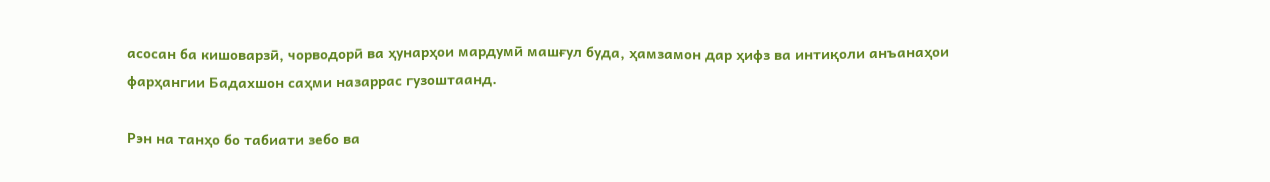асосан ба кишоварзӣ, чорводорӣ ва ҳунарҳои мардумӣ машғул буда, ҳамзамон дар ҳифз ва интиқоли анъанаҳои фарҳангии Бадахшон саҳми назаррас гузоштаанд.

Рэн на танҳо бо табиати зебо ва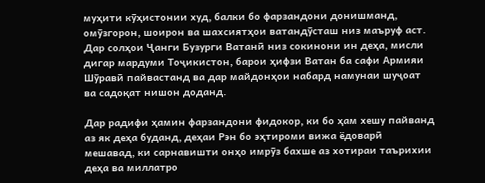муҳити кӯҳистонии худ, балки бо фарзандони донишманд, омӯзгорон, шоирон ва шахсиятҳои ватандӯсташ низ маъруф аст. Дар солҳои Ҷанги Бузурги Ватанӣ низ сокинони ин деҳа, мисли дигар мардуми Тоҷикистон, барои ҳифзи Ватан ба сафи Армияи Шӯравӣ пайвастанд ва дар майдонҳои набард намунаи шуҷоат ва садоқат нишон доданд.

Дар радифи ҳамин фарзандони фидокор, ки бо ҳам хешу пайванд аз як деҳа буданд, деҳаи Рэн бо эҳтироми вижа ёдоварӣ мешавад, ки сарнавишти онҳо имрӯз бахше аз хотираи таърихии деҳа ва миллатро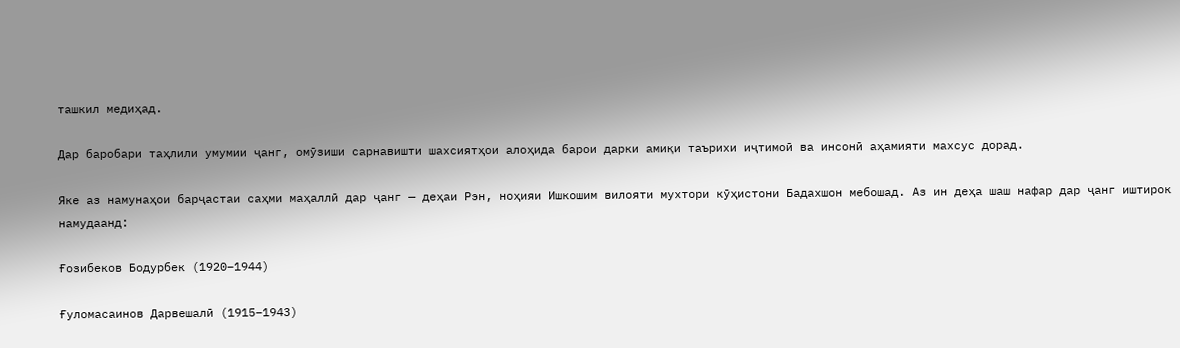ташкил медиҳад.

Дар баробари таҳлили умумии ҷанг, омӯзиши сарнавишти шахсиятҳои алоҳида барои дарки амиқи таърихи иҷтимоӣ ва инсонӣ аҳамияти махсус дорад.

Яке аз намунаҳои барҷастаи саҳми маҳаллӣ дар ҷанг — деҳаи Рэн, ноҳияи Ишкошим вилояти мухтори кӯҳистони Бадахшон мебошад. Аз ин деҳа шаш нафар дар ҷанг иштирок намудаанд:

Ғозибеков Бодурбек (1920–1944)

Ғуломасаинов Дарвешалӣ (1915–1943)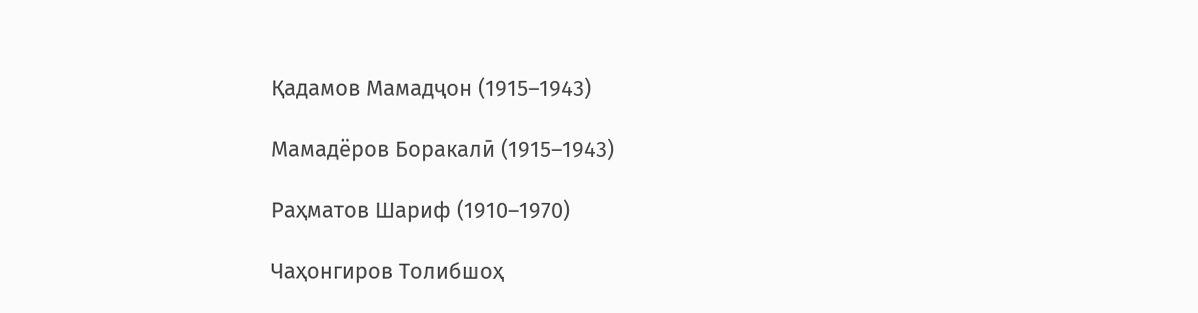Қадамов Мамадҷон (1915–1943)

Мамадёров Боракалӣ (1915–1943)

Раҳматов Шариф (1910–1970)

Чаҳонгиров Толибшоҳ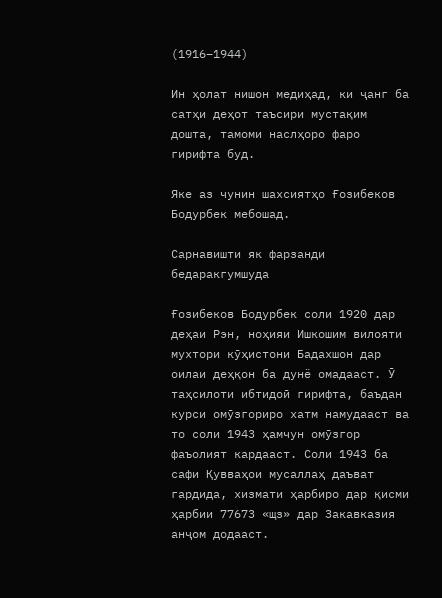(1916–1944)

Ин ҳолат нишон медиҳад, ки ҷанг ба сатҳи деҳот таъсири мустақим дошта, тамоми наслҳоро фаро гирифта буд.

Яке аз чунин шахсиятҳо Ғозибеков Бодурбек мебошад.

Сарнавишти як фарзанди бедаракгумшуда

Ғозибеков Бодурбек соли 1920 дар деҳаи Рэн, ноҳияи Ишкошим вилояти мухтори кӯҳистони Бадахшон дар оилаи деҳқон ба дунё омадааст. Ӯ таҳсилоти ибтидоӣ гирифта, баъдан курси омӯзгориро хатм намудааст ва то соли 1943 ҳамчун омӯзгор фаъолият кардааст. Соли 1943 ба сафи Қувваҳои мусаллаҳ даъват гардида, хизмати ҳарбиро дар қисми ҳарбии 77673 «щз» дар Закавказия анҷом додааст.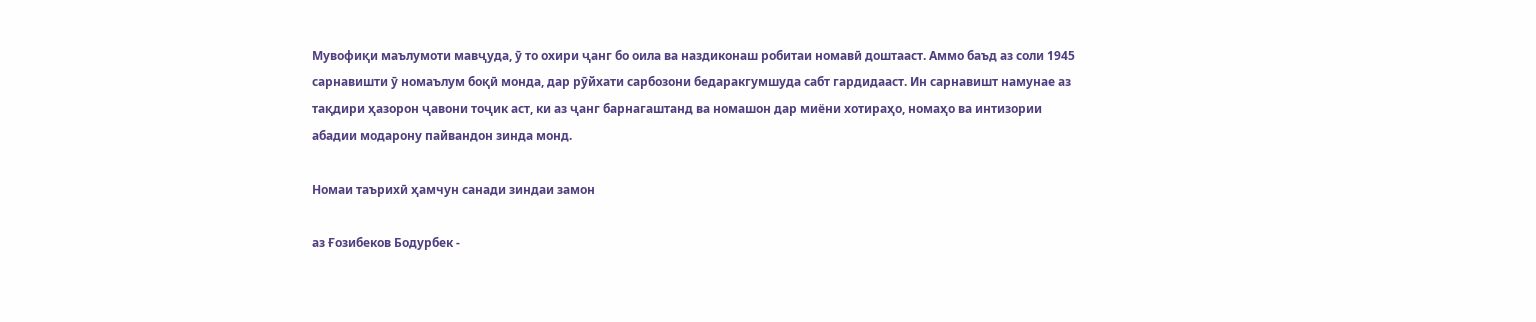Мувофиқи маълумоти мавҷуда, ӯ то охири ҷанг бо оила ва наздиконаш робитаи номавӣ доштааст. Аммо баъд аз соли 1945 сарнавишти ӯ номаълум боқӣ монда, дар рӯйхати сарбозони бедаракгумшуда сабт гардидааст. Ин сарнавишт намунае аз тақдири ҳазорон ҷавони тоҷик аст, ки аз ҷанг барнагаштанд ва номашон дар миёни хотираҳо, номаҳо ва интизории абадии модарону пайвандон зинда монд.

Номаи таърихӣ ҳамчун санади зиндаи замон

аз Ғозибеков Бодурбек -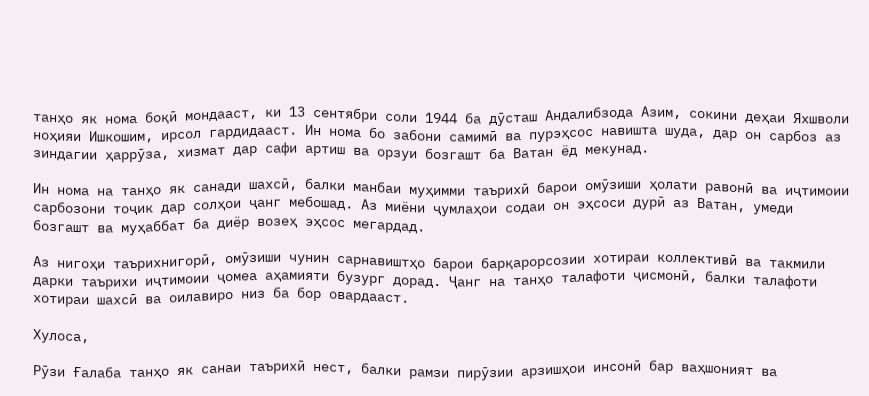танҳо як нома боқӣ мондааст, ки 13 сентябри соли 1944 ба дӯсташ Андалибзода Азим, сокини деҳаи Яхшволи ноҳияи Ишкошим, ирсол гардидааст. Ин нома бо забони самимӣ ва пурэҳсос навишта шуда, дар он сарбоз аз зиндагии ҳаррӯза, хизмат дар сафи артиш ва орзуи бозгашт ба Ватан ёд мекунад.

Ин нома на танҳо як санади шахсӣ, балки манбаи муҳимми таърихӣ барои омӯзиши ҳолати равонӣ ва иҷтимоии сарбозони тоҷик дар солҳои ҷанг мебошад. Аз миёни ҷумлаҳои содаи он эҳсоси дурӣ аз Ватан, умеди бозгашт ва муҳаббат ба диёр возеҳ эҳсос мегардад.

Аз нигоҳи таърихнигорӣ, омӯзиши чунин сарнавиштҳо барои барқарорсозии хотираи коллективӣ ва такмили дарки таърихи иҷтимоии ҷомеа аҳамияти бузург дорад. Ҷанг на танҳо талафоти ҷисмонӣ, балки талафоти хотираи шахсӣ ва оилавиро низ ба бор овардааст.

Хулоса,

Рӯзи Ғалаба танҳо як санаи таърихӣ нест, балки рамзи пирӯзии арзишҳои инсонӣ бар ваҳшоният ва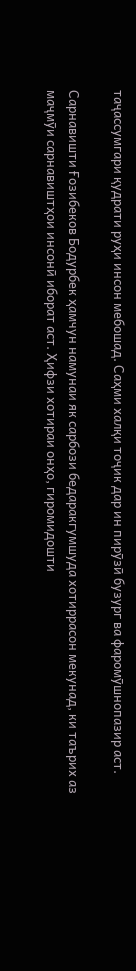таҷассумгари қудрати руҳи инсон мебошад. Саҳми халқи тоҷик дар ин пирӯзӣ бузург ва фаромӯшнопазир аст.

Сарнавишти Ғозибеков Бодурбек ҳамчун намунаи як сарбози бедаракгумшуда хотиррасон мекунад, ки таърих аз маҷмӯи сарнавиштҳои инсонӣ иборат аст. Ҳифзи хотираи онҳо, гиромидошти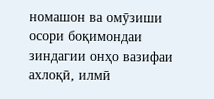номашон ва омӯзиши осори боқимондаи зиндагии онҳо вазифаи ахлоқӣ, илмӣ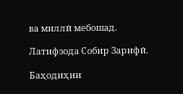ва миллӣ мебошад.

Латифзода Собир Зарифӣ.

Баҳодиҳии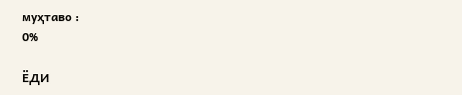муҳтаво :
0%

ЁДИ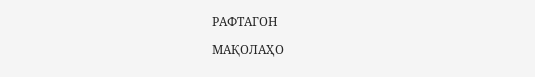РАФТАГОН

МАҚОЛАҲО